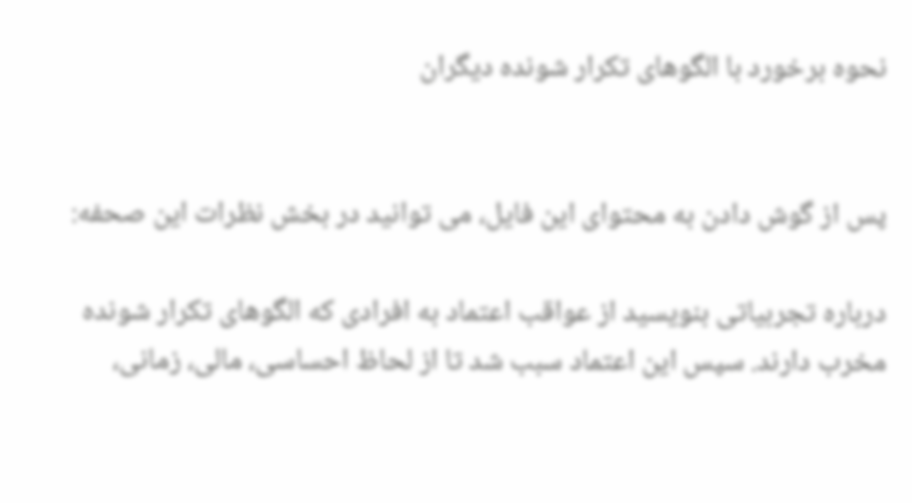نحوه برخورد با الگوهای تکرار شونده دیگران


پس از گوش دادن به محتوای این فایل، می توانید در بخش نظرات این صحفه:

درباره تجربیاتی بنویسید از عواقب اعتماد به افرادی که الگوهای تکرار شونده مخرب دارند. سپس این اعتماد سبب شد تا از لحاظ احساسی، مالی، زمانی،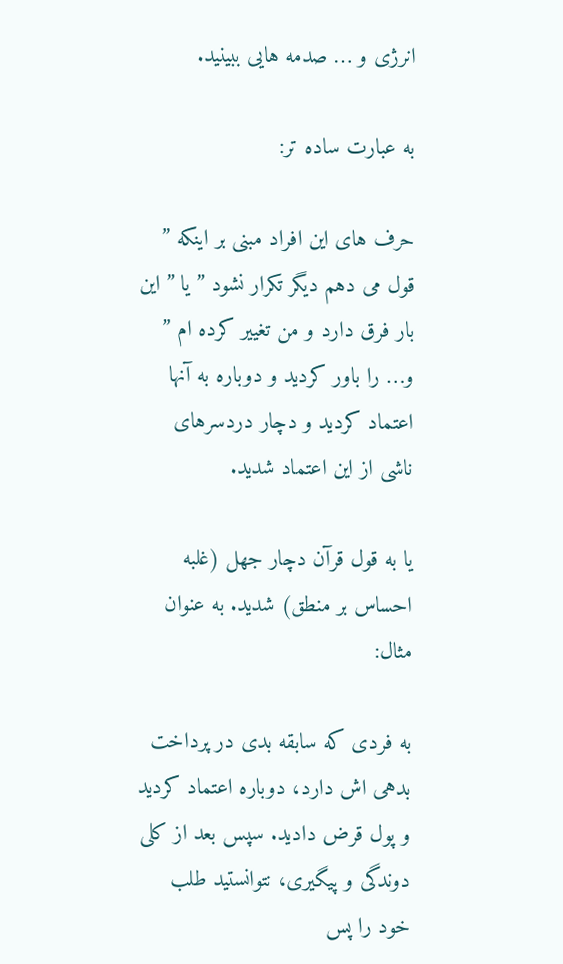انرژی و … صدمه هایی ببینید.

به عبارت ساده تر:

حرف های این افراد مبنی بر اینکه ” قول می دهم دیگر تکرار نشود ” یا ” این بار فرق دارد و من تغییر کرده ام ” و… را باور کردید و دوباره به آنها اعتماد کردید و دچار دردسرهای ناشی از این اعتماد شدید.

یا به قول قرآن دچار جهل (غلبه احساس بر منطق) شدید. به عنوان مثال:

به فردی که سابقه بدی در پرداخت بدهی اش دارد، دوباره اعتماد کردید و پول قرض دادید. سپس بعد از کلی دوندگی و پیگیری، نتوانستید طلب خود را پس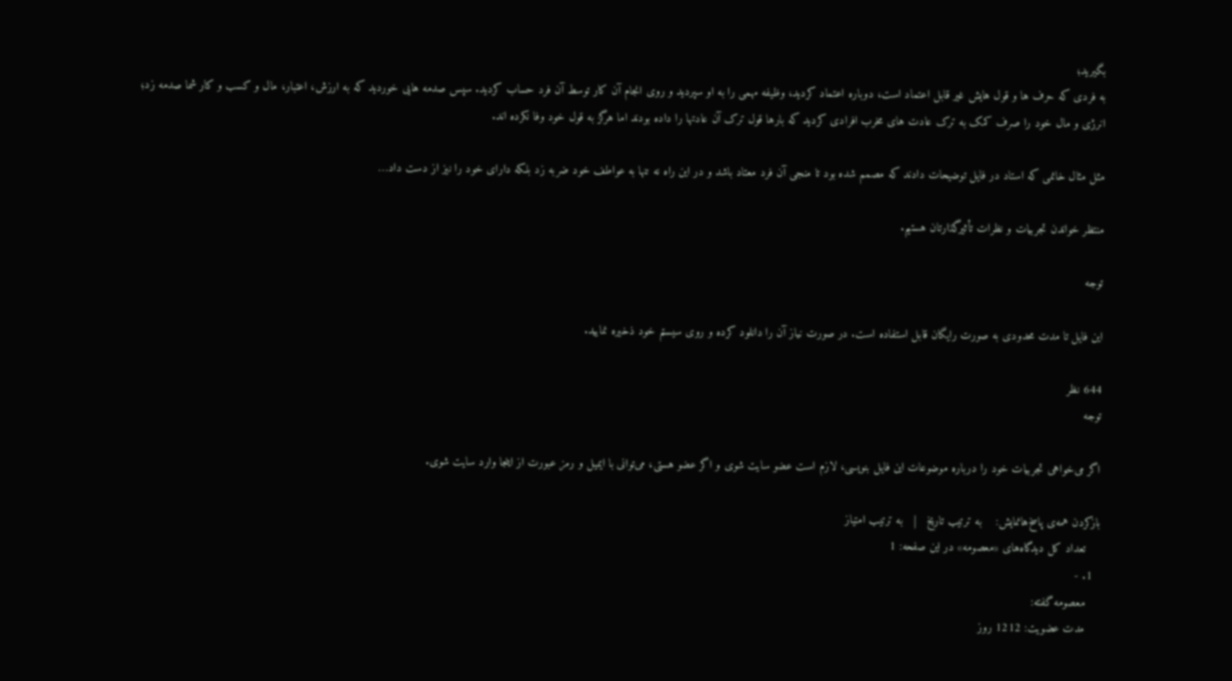بگیرید؛
به فردی که حرف ها و قول هایش غیر قابل اعتماد است، دوباره اعتماد کردید، وظیفه مهمی را به او سپردید و روی انجام آن کار توسط آن فرد حساب کردید. سپس صدمه هایی خوردید که به ارزش، اعتبار، مال و کسب و کار شما صدمه زد؛
انرژی و مال خود را صرف کمک به ترک عادت های مخرب افرادی کردید که بارها قول ترک آن عادتها را داده بودند اما هرگز به قول خود وفا نکرده اند.

مثل مثال خانمی که استاد در فایل توضیحات دادند که مصمم شده بود تا منجی آن فرد معتاد باشد و در این راه نه تنها به عواطف خود ضربه زد بلکه دارای خود را نیز از دست داد…

منتظر خواندن تجربیات و نظرات تأثیرگذارتان هستیم.

توجه

این فایل تا مدت محدودی به صورت رایگان قابل استفاده است. در صورت نیاز آن را دانلود کرده و روی سیستم خود ذخیره نمایید.

644 نظر
توجه

اگر می‌‌خواهی تجربیات خود را درباره موضوعات این فایل بنویسی، لازم است عضو سایت شوی و اگر عضو هستی، می‌توانی با ایمیل و رمز عبورت از اینجا وارد سایت شوی.

بازکردن همه‌ی پاسخ‌هانمایش:    به ترتیب تاریخ   |   به ترتیب امتیاز
    تعداد کل دیدگاه‌های «معصومه» در این صفحه: 1
  1. -
    معصومه گفته:
    مدت عضویت: 1212 روز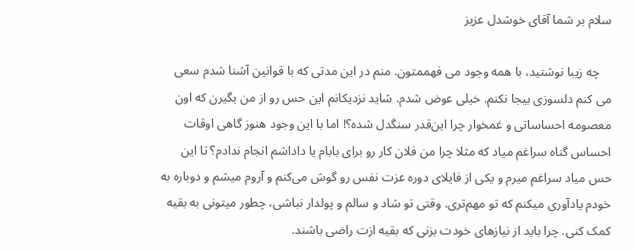سلام بر شما آقای خوشدل عزیز

    چه زیبا نوشتید، با همه وجود می فهممتون. منم در این مدتی که با قوانین آشنا شدم سعی می کنم دلسوزی بیجا نکنم. خیلی عوض شدم. شاید نزدیکانم این حس رو از من بگیرن که اون معصومه احساساتی و غمخوار چرا این‌قدر سنگدل شده؟! اما با این وجود هنوز گاهی اوقات احساس گناه سراغم میاد که مثلا چرا من فلان کار رو برای بابام یا داداشم انجام ندادم؟ تا این حس میاد سراغم میرم و یکی از فایلای دوره عزت نفس رو گوش می‌کنم و آروم میشم و دوباره به خودم یادآوری میکنم که تو مهم‌تری. وقتی تو شاد و سالم و پولدار نباشی، چطور میتونی به بقیه کمک کنی. چرا باید از نیازهای خودت بزنی که بقیه ازت راضی باشند.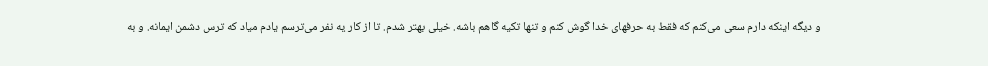و دیگه اینکه دارم سعی می‌کنم که فقط به حرفهای خدا گوش کنم و تنها تکیه گاهم باشه. خیلی بهتر شدم. تا از کار یه نفر می‌ترسم یادم میاد که ترس دشمن ایمانه. و به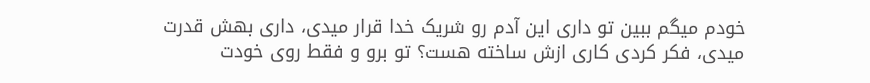خودم میگم ببین تو داری این آدم رو شریک خدا قرار میدی، داری بهش قدرت میدی، فکر کردی کاری ازش ساخته هست؟ تو برو و فقط روی خودت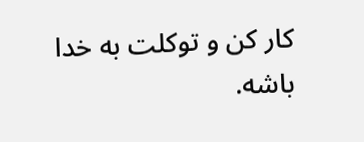کار کن و توکلت به خدا باشه.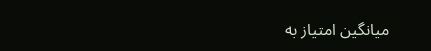میانگین امتیاز به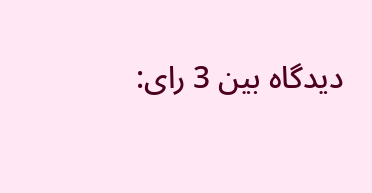دیدگاه بین 3 رای: